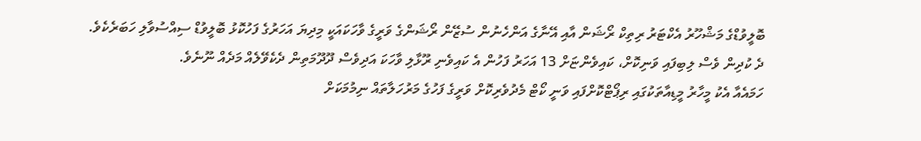ބޮލީވުޑްގެ މަޝްހޫރު އެކްޓަރު ރިތިކް ރޯޝަން އާއި އޭނާގެ އަންހެނުން ސުޒޭން ރޯޝަންގެ ވަރީގެ ވާހަކައަކީ މިދިޔަ އަހަރުގެ ފަހުކޮޅު ބޮލީވުޑް ސިއްސުވާލި ހަބަރެކެވެ.
ދެ ކުދިން ވެސް ލިބިފައި ވަނިކޮށް، ކައިވެންޏަށް 13 އަހަރު ފަހުން އެ ކައިވެނި ރޫޅާލި ވާހަކަ އަދިވެސް ދޫދޫމަތިން ދެކެވޭލެއް މަދެއް ނޫނެވެ.
ހަމައެއާ އެކު މީހާރު މީޑިއާތަކުގައި ރިޕޯޓްކޮށްފައި ވަނީ ކޯޓް މެދުވެރިކޮށް ވަރީގެ ފަހުގެ މަރުހަލާތައް ނިމުމަކަށް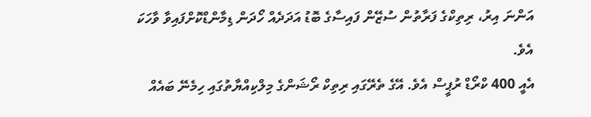އަންނަ އިރު، ރިތިކްގެ ފަރާތުން ސުޒޭން ފައިސާގެ ބޮޑު އަދަދެއް ހޯދަން ޑިމާންޑްކޮށްފައިވާ ވާހަކަ އެވެ.
އެއީ 400 ކްރޯޑް ރުޕީސް އެވެ. އޭގެ ތެރޭގައި ރިތިކް ރޯޝަންގެ މިލްކިއްޔާތުގައި ހިމެނޭ ބައެއް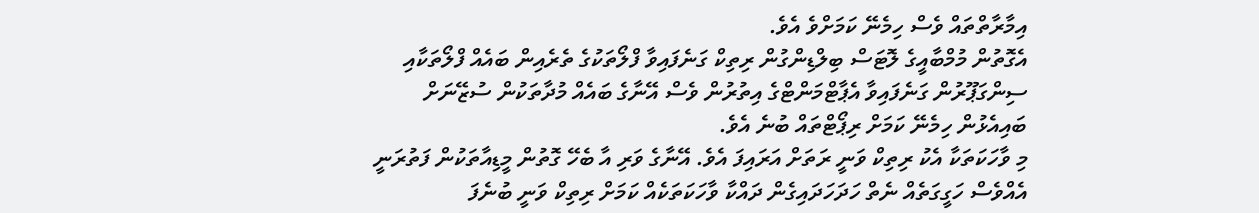އިމާރާތްތައް ވެސް ހިމެނޭ ކަމަށްވެ އެވެ.
އެގޮތުން މުމްބާއީގެ ލޮޓަސް ބިލްޑިންގުން ރިތިކް ގަނެފައިވާ ފްލޯތަކުގެ ތެރެއިން ބައެއް ފްލޯތަކާއި ސިންގަޕޫރުން ގަނެފައިވާ އެޕާޓްމަންޓްގެ އިތުރުން ވެސް އޭނާގެ ބައެއް މުދާތަކުން ސުޒޭނަށް ބައިއެޅުން ހިމެނޭ ކަމަށް ރިޕޯޓްތައް ބުނެ އެވެ.
މި ވާހަކަތަކާ އެކު ރިތިކް ވަނީ ރަތަށް އަރައިފަ އެވެ. އޭނާގެ ވަރި އާ ބެހޭ ގޮތުން މީޑިއާތަކުން ފަތުރަނީ އެއްވެސް ހަގީގަތެއް ނެތް ހަދަހަދައިގެން ދައްކާ ވާހަކަތަކެއް ކަމަށް ރިތިކް ވަނީ ބުނެފަ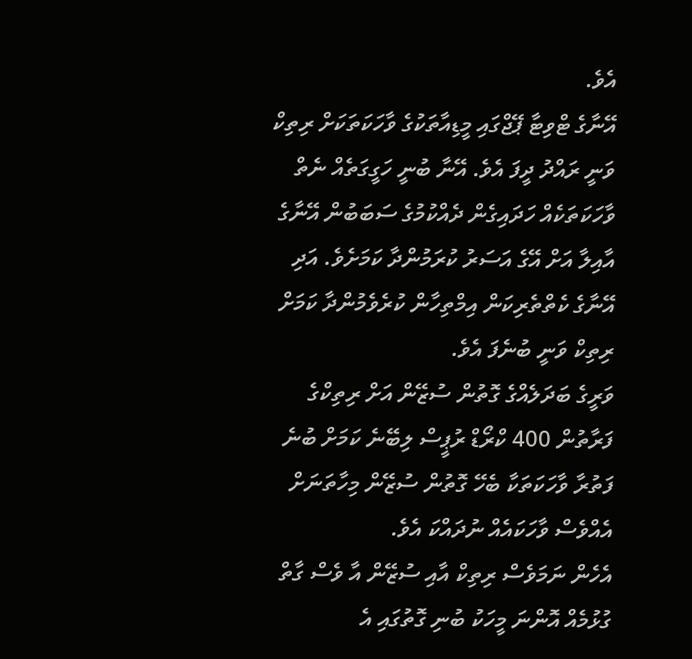އެވެ.
އޭނާގެ ޓްވިޓާ ޕޭޖްގައި މީޑިއާތަކުގެ ވާހަކަތަކަށް ރިތިކް ވަނީ ރައްދު ދީފަ އެވެ. އޭނާ ބުނީ ހަގީގަތެއް ނެތް ވާހަކަތަކެއް ހަދައިގެން ދެއްކުމުގެ ސަބަބުން އޭނާގެ އާއިލާ އަށް އޭގެ އަސަރު ކުރަމުންދާ ކަމަށެވެ. އަދި އޭނާގެ ކެތްތެރިކަން އިމްތިހާން ކުރެވެމުންދާ ކަމަށް ރިތިކް ވަނީ ބުނެފަ އެވެ.
ވަރީގެ ބަދަލެއްގެ ގޮތުން ސުޒޭން އަށް ރިތިކްގެ ފަރާތުން 400 ކްރޯޑް ރުޕީސް ލިބޭނެ ކަމަށް ބުނެ ފަތުރާ ވާހަކަތަކާ ބެހޭ ގޮތުން ސުޒޭން މިހާތަނަށް އެއްވެސް ވާހަކައެއް ނުދައްކަ އެވެ.
އެހެން ނަމަވެސް ރިތިކް އާއި ސުޒޭން އާ ވެސް ގާތް ގުޅުމެއް އޮންނަ މީހަކު ބުނި ގޮތުގައި އެ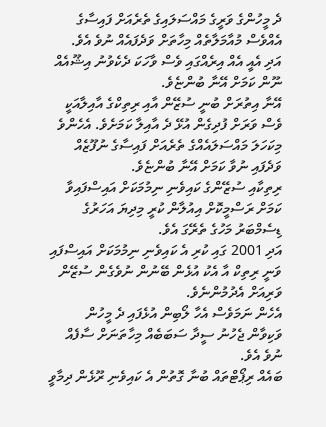ދެ މީހުންގެ ވަރީގެ މައްސަލައިގެ ތެރެއަށް ފައިސާގެ އެއްވެސް މުއާމަލާތެއް މިހާތަށް ވަދެފައެއް ނުވެ އެވެ.
އަދި އެއީ އެއް އިރެއްގައި ވެސް ވާހަކަ ދެކެވުނު އިޝޫއެއް ނޫން ކަމަށް އޭނާ ބުންޏެވެ.
އޭނާ އިތުރަށް ބުނީ ސުޒޭން އާއި ރިތިކްގެ އާއިލާއަކީ ވެސް ވަރަށް ފުދިގެން އުޅޭ ދެ އާއިލާ ކަމަށެވެ. އެހެންވެ މިކަހަލަ މައްސަލައެއްގެ ތެރެއަށް ފައިސާގެ ނުފޫޒެއް ވަދެފައި ނުވާ ކަމަށް އޭނާ ބުންޏެވެ.
ރިތިކާއި ސުޒޭންގެ ކައިވެނި ނިމުމަކަށް އައިސްފައިވާ ކަމަށް ރަސްމީކޮށް އިއުލާން ކުރީ މިދިޔަ އަހަރުގެ ޑިސެމްބަރު މަހުގެ ތެރޭގަ އެވެ.
އަދި 2001 ގައި ކުރި އެ ކައިވެނި ނިމުމަކަށް އައިސްފައި ވަނީ ރިތިކް އާ އެކު އުޅެން ބޭނުން ނުވެގެން ސުޒޭން ވަރިއަށް އެދުމުންނެވެ.
އެހެން ނަމަވެސް އެހާ ލޯބިން އުޅެފައި ދެ މީހުން ވަކިވާން ޖެހުނު ސީދާ ސަބަބެއް މިހާތަނަށް ސާފެއް ނުވެ އެވެ.
ބައެއް ރިޕޯޓްތައް ބުނާ ގޮތުން އެ ކައިވެނި ރޫޅެން ދިމާވީ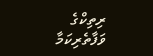ރިތިކްގެ ވަފާތެރިކަމާ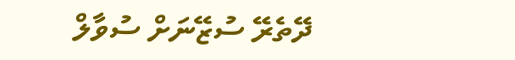ދޭތެރޭ ސުޒޭނަށް ސުވާލް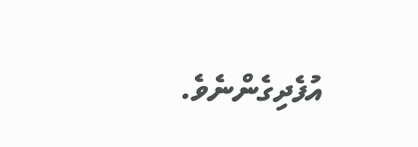އުފެދިގެންނެވެ.